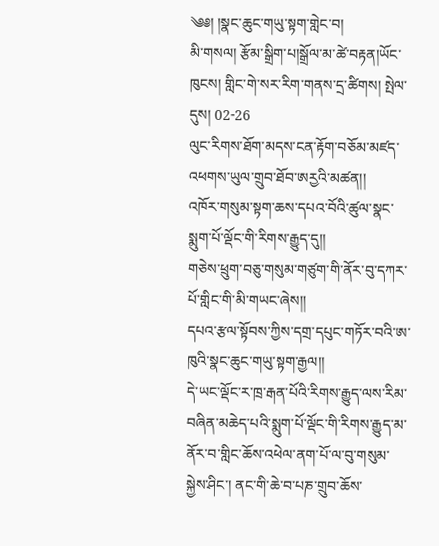༄༅། །སྣང་ཆུང་གཡུ་སྟག་གླེང་བ།
མི་གསལ། རྩོམ་སྒྲིག་པ།སྒྲོལ་མ་ཚེ་བརྟན།ཡོང་ཁུངས། གླིང་གེ་སར་རིག་གནས་དྲ་ཚིགས། སྤེལ་དུས། 02-26
ལུང་རིགས་ཐོག་མདས་ངན་རྟོག་བཅོམ་མཛད་འཕགས་ཡུལ་གྲུབ་ཐོབ་ཨརྱའི་མཚན།།
འཁོར་གསུམ་སྟག་ཆས་དཔའ་བོའི་ཚུལ་སྣང་སྨུག་པོ་ལྡོང་གི་རིགས་རྒྱུད་དུ།།
གཅེས་ཕྲུག་བཅུ་གསུམ་གཙུག་གི་ནོར་བུ་དཀར་པོ་གླིང་གི་མི་གཡང་ཞེས།།
དཔའ་རྩལ་སྟོབས་ཀྱིས་དགྲ་དཔུང་གཏོར་བའི་ཨ་ཁུའི་སྣང་ཆུང་གཡུ་སྟག་རྒྱལ།།
དེ་ཡང་ལྡོང་ར་ཁྲ་རྒན་པོའི་རིགས་རྒྱུད་ལས་རིམ་བཞིན་མཆེད་པའི་སྨུག་པོ་ལྡོང་གི་རིགས་རྒྱུད་མ་ནོར་བ་གླིང་ཆོས་འཕེལ་ནག་པོ་ལ་བུ་གསུམ་སྐྱེས་ཤིང་། ནང་གི་ཆེ་བ་པཎ་གྲུབ་ཆོས་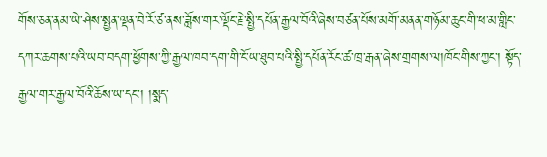གོས་ཅན་ནམ་ཡེ་ཤེས་སྤྱན་ལྡན་བེ་རོ་ཙ་ནས་ཟློས་གར་ལྡོང་རྗེ་སྤྱི་དཔོན་རྒྱལ་བོའི་ཞེས་བཙན་པོས་མགོ་མནན་གཉོམ་ཆུང་གི་ཕ་མ་གླིང་དཀར་ཆགས་པའི་ཡབ་བདག་ཕྱོགས་ཀྱི་རྒྱལ་ཁབ་དག་གི་ངོ་ཡ་ཐུབ་པའི་སྤྱི་དཔོན་རོང་ཚ་ཁྲ་རྒན་ཞེས་གྲགས་ལ།ཁོང་གིས་ཀྱང་། སྟོད་རྒྱལ་གར་རྒྱལ་བོའི་ཆོས་ཡ་དང་། །སྨད་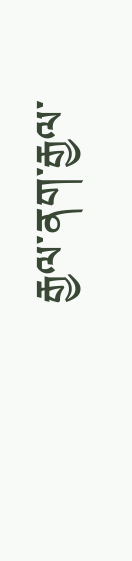རྒྱལ་ནག་རྒྱལ་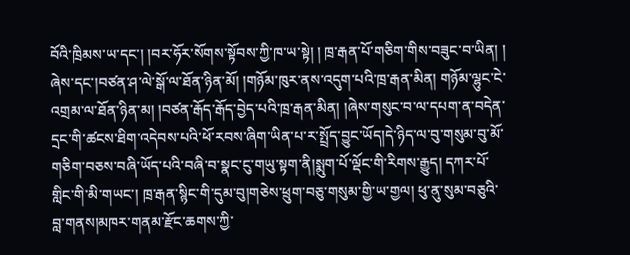བོའི་ཁྲིམས་ཡ་དང་། །བར་ཧོར་སོགས་སྟོབས་ཀྱི་ཁ་ཡ་སྟེ། ། ཁྲ་རྒན་པོ་གཅིག་གིས་བཟུང་བ་ཡིན། ། ཞེས་དང་།བཙན་ཤ་ལེ་སྒོ་ལ་ཐོན་ཉིན་མོ། །གཉོམ་ཁུར་ནས་འདུག་པའི་ཁྲ་རྒན་མིན། གཉོམ་ལྷུང་ངེ་འགྲམ་ལ་ཐོན་ཉིན་མ། །བཙན་རྒོད་རྒོད་བྱེད་པའི་ཁྲ་རྒན་མིན། །ཞེས་གསུང་བ་ལ་དཔག་ན་བདེན་དྲང་གི་ཚངས་ཐིག་འདེབས་པའི་ཕོ་རབས་ཞིག་ཡིན་པ་ར་སྤྲོད་བྱུང་ཡོད།དེ་ཉིད་ལ་བུ་གསུམ་བུ་མོ་གཅིག་བཅས་བཞི་ཡོད་པའི་བཞི་བ་སྣང་ངུ་གཡུ་སྟག་ནི།སྨུག་པོ་ལྡོང་གི་རིགས་རྒྱུད། དཀར་པོ་གླིང་གི་མི་གཡང་། ཁྲ་རྒན་སྙིང་གི་དུམ་བུ།གཅེས་ཕྲུག་བཅུ་གསུམ་གྱི་ཡ་གྱལ། ཕུ་ནུ་སུམ་བཅུའི་བླ་གནས།མཁར་གནམ་རྫོང་ཆགས་ཀྱི་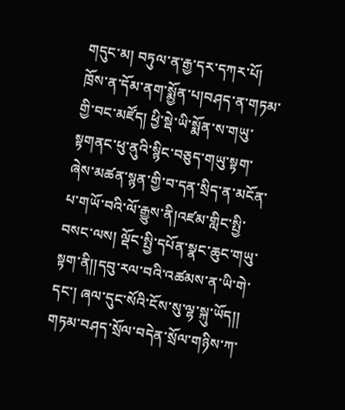གདུང་མ། བཏུལ་ན་རྒྱ་དར་དཀར་པོ། ཁྲོས་ན་དོམ་ནག་སྨྱོན་པ།བཤད་ན་གཏམ་གྱི་བང་མཛོད། ཕྱི་སྡེ་ཡི་སྨོན་ས་གཡུ་སྟགནང་ཕུ་ནུའི་སྙིང་བཅུད་གཡུ་སྟག་ཞེས་མཚན་སྙན་གྱི་བ་དན་སྲིད་ན་མངོན་པ་གཡོ་བའི་ལོ་རྒྱུས་ནི།འཛམ་གླིང་སྤྱི་བསང་ལས། ལྡོང་སྤྱི་དཔོན་སྣང་ཆུང་གཡུ་སྟག་ནི།།དབུ་རལ་བའི་འཚམས་ན་ཡི་གེ་དང་། ཞལ་དུང་སོའི་ངོས་སུ་ལྷ་སྐུ་ཡོད།། གཏམ་བཤད་སྲོལ་བདེན་སྲོལ་གཉིས་ཀ་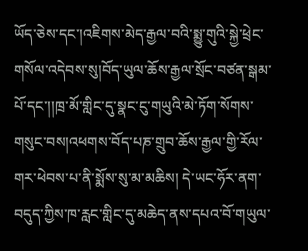ཡོད་ཅེས་དང་།འཇིགས་མེད་རྒྱལ་བའི་སྨྱུ་གུའི་སྐྱེ་ཕྲེང་གསོལ་འདེབས་སུ།བོད་ཡུལ་ཆོས་རྒྱལ་སྲོང་བཙན་སྒམ་པོ་དང་།།ཁྲ་མོ་གླིང་དུ་སྣང་ངུ་གཡུའི་མེ་ཏོག་སོགས་གསུང་བས།འཕགས་བོད་པཎ་གྲུབ་ཆོས་རྒྱལ་གྱི་རོལ་གར་ཕེབས་པ་ནི་སྨོས་སུ་མ་མཆིས། དེ་ཡང་ཧོར་ནག་བདུད་ཀྱིས་ཁ་རླང་གླིང་དུ་མཆེད་ནས་དཔའ་བོ་གཡུལ་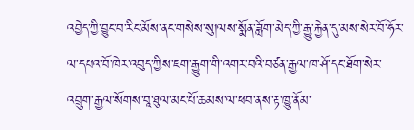འབྱེད་ཀྱི་བྱུང་བ་རིང་མོས་ནང་གསེས་སུ།ལས་སྨོན་ཟློག་མེད་ཀྱི་རྒྱུ་རྐྱེན་དུ་མས་སེར་བོ་ཧོར་ལ་དཔའ་བོ་ཁེར་འབུད་ཀྱིས་ཇག་རྒྱུག་གི་འགར་བའི་བཙན་རྒྱལ་ཁ་ཤོ་དང་ཐོག་སེར་འབྲུག་རྒྱལ་སོགས་བཱ་ཐུལ་མང་པོ་ཆམས་ལ་ཕབ་ནས་རྟ་ཁྱུ་ནོམ་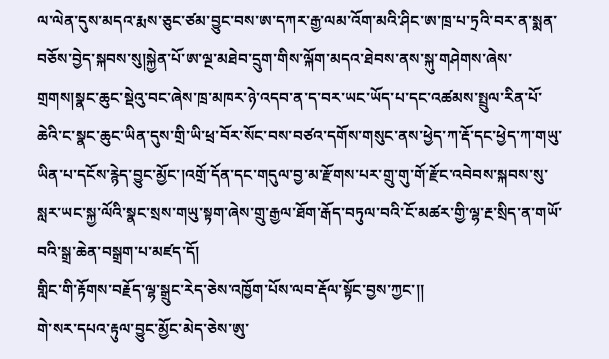ལ་ལེན་དུས་མདའ་རྨས་ཅུང་ཙམ་བྱུང་བས་ཨ་དཀར་རྒྱ་ལམ་འོག་མའི་ཤིང་ཨ་ཁྲ་པ་ཏྲའི་བར་ན་སྨན་བཅོས་བྱེད་སྐབས་སུ།སྐྱེན་པོ་ཨ་ལྔ་མཐེབ་དྲུག་གིས་ལྐོག་མདའ་ཐེབས་ནས་སྐུ་གཤེགས་ཞེས་གྲགས།སྣང་ཆུང་སྡེའུ་བང་ཞེས་ཁྲ་མཁར་ཉེ་འདབ་ན་ད་བར་ཡང་ཡོད་པ་དང་འཚམས་སྤྲུལ་རིན་པོ་ཆེའི་ང་སྣང་ཆུང་ཡིན་དུས་གྲི་ཡི་ཕྲ་བོར་སོང་བས་བཙའ་དགོས་གསུང་ནས་ཕྱེད་ཀ་རྡོ་དང་ཕྱེད་ཀ་གཡུ་ཡིན་པ་དངོས་རྙེད་བྱུང་མྱོང་།འགྲོ་དོན་དང་གདུལ་བྱ་མ་རྫོགས་པར་གྲུ་གུ་གོ་རྫོང་འབེབས་སྐབས་སུ་སླར་ཡང་སྐྱ་ལོའི་སྣང་སྲས་གཡུ་སྟག་ཞེས་གྲུ་རྒྱལ་ཐོག་རྒོད་བཏུལ་བའི་ངོ་མཚར་གྱི་ལྷ་རྔ་སྲིད་ན་གཡོ་བའི་སྒྲ་ཆེན་བསྒྲག་པ་མཛད་དོ།
གླིང་གི་རྟོགས་བརྗོད་ལྷ་སྒྲུང་རེད་ཅེས་འཁྱོག་པོས་ལབ་རྡོལ་སྟོང་བྱས་ཀྱང་།།
གེ་སར་དཔའ་རྟུལ་བྱུང་མྱོང་མེད་ཅེས་ཨུ་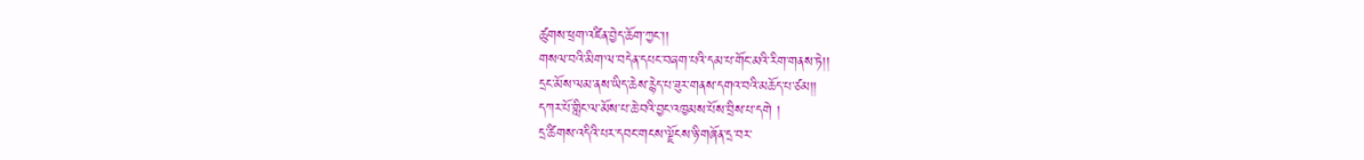ཚུགས་ཕྲག་འཛིན་བྱེད་ཆོག་ཀྱང་།།
གསལ་བའི་མིག་ལ་བདེན་དཔང་བཞག་པའི་དམ་པ་གོང་མའི་རིག་གནས་ཏེ།།
དྲང་མོས་ལམ་ནས་ཡིད་ཆེས་རྙེད་པ་ཟུར་གནས་དགའ་བའི་མཆོད་པ་ཙམ།།
དཀར་པོ་གླིང་ལ་མོས་པ་ཆེ་བའི་བྱང་འཁྱམས་པོས་བྲིས་པ་དགེ །
དྲ་ཚིགས་འདིའི་པར་དབང་གངས་ལྗོངས་ཉི་གཞོན་དྲ་བར་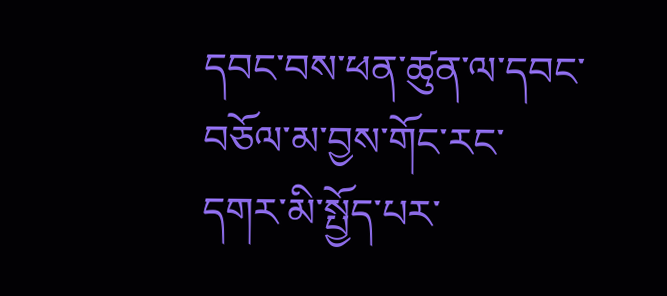དབང་བས་ཕན་ཚུན་ལ་དབང་བཅོལ་མ་བྱས་གོང་རང་དགར་མི་སྤྱོད་པར་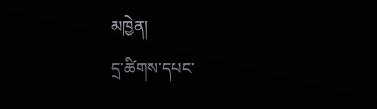མཁྱེན།
དྲ་ཚིགས་དཔང་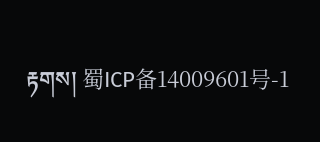རྟགས། 蜀ICP备14009601号-1